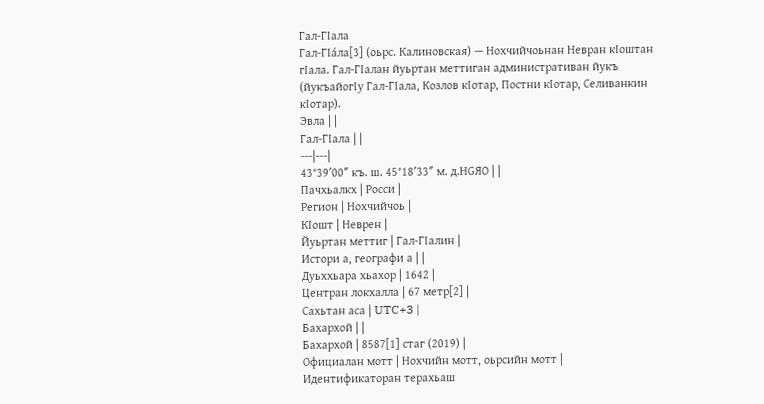Гал-ГӀала
Гал-ГӀа́ла[3] (оьрс. Калиновская) — Нохчийчоьнан Невран кӀоштан гӀала. Гал-ГӀалан йуьртан меттиган административан йукъ (йукъайогӀу Гал-ГӀала, Козлов кӀотар, Постни кӀотар, Селиванкин кӀотар).
Эвла | |
Гал-ГӀала | |
---|---|
43°39′00″ къ. ш. 45°18′33″ м. д.HGЯO | |
Пачхьалкх | Росси |
Регион | Нохчийчоь |
КӀошт | Неврен |
Йуьртан меттиг | Гал-ГӀалин |
Истори а, географи а | |
Дуьххьара хьахор | 1642 |
Центран локхалла | 67 метр[2] |
Сахьтан аса | UTC+3 |
Бахархой | |
Бахархой | 8587[1] стаг (2019) |
Официалан мотт | Нохчийн мотт, оьрсийн мотт |
Идентификаторан терахьаш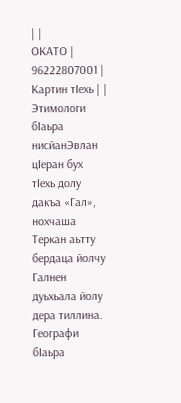| |
ОКАТО | 96222807001 |
Картин тӀехь | |
Этимологи
бӀаьра нисйанЭвлан цӀеран бух тӀехь долу дакъа «Гал», нохчаша Теркан аьтту бердаца йолчу Галнен дуьхьала йолу дера тиллина.
Географи
бӀаьра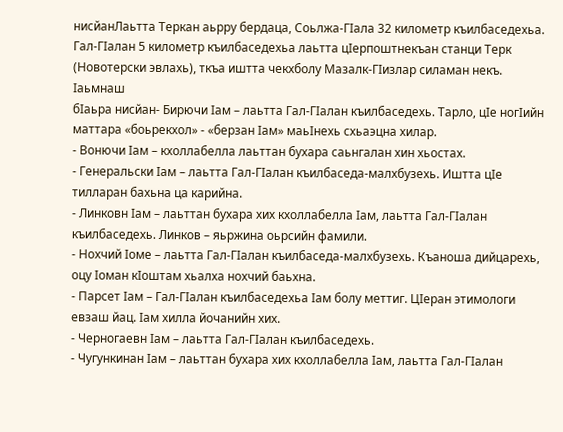нисйанЛаьтта Теркан аьрру бердаца, Соьлжа-ГӀала 32 километр къилбаседехьа. Гал-ГӀалан 5 километр къилбаседехьа лаьтта цӀерпоштнекъан станци Терк (Новотерски эвлахь), ткъа иштта чекхболу Мазалк-ГӀизлар cиламан некъ.
Ӏаьмнаш
бӀаьра нисйан- Бирючи Ӏам – лаьтта Гал-ГӀалан къилбаседехь. Тарло, цӀе ногӀийн маттара «боьрекхол» - «берзан Ӏам» маьӀнехь схьаэцна хилар.
- Вонючи Ӏам – кхоллабелла лаьттан бухара саьнгалан хин хьостах.
- Генеральски Ӏам – лаьтта Гал-ГӀалан къилбаседа-малхбузехь. Иштта цӀе тилларан бахьна ца карийна.
- Линковн Ӏам – лаьттан бухара хих кхоллабелла Ӏам, лаьтта Гал-ГӀалан къилбаседехь. Линков – яьржина оьрсийн фамили.
- Нохчий Iоме – лаьтта Гал-ГӀалан къилбаседа-малхбузехь. Къаноша дийцарехь, оцу Ӏоман кӀоштам хьалха нохчий баьхна.
- Парсет Ӏам – Гал-ГӀалан къилбаседехьа Ӏам болу меттиг. ЦӀеран этимологи евзаш йац. Ӏам хилла йочанийн хих.
- Черногаевн Ӏам – лаьтта Гал-ГӀалан къилбаседехь.
- Чугункинан Ӏам – лаьттан бухара хих кхоллабелла Ӏам, лаьтта Гал-ГӀалан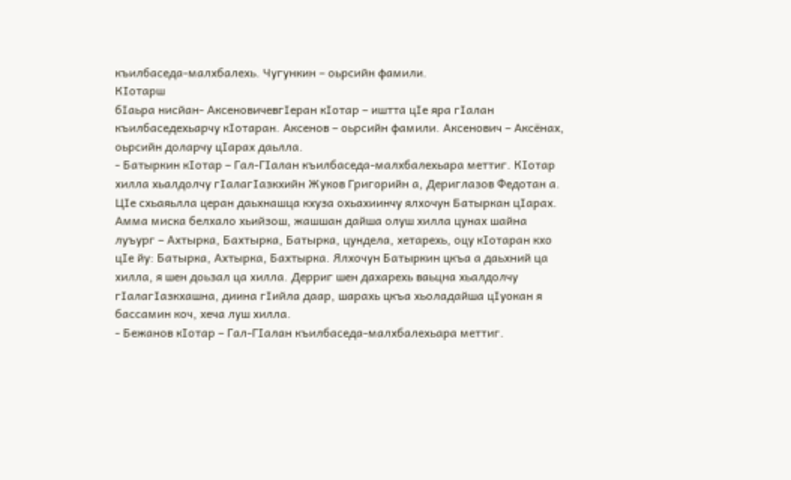къилбаседа-малхбалехь. Чугункин – оьрсийн фамили.
КӀотарш
бӀаьра нисйан- АксеновичевгӀеран кӀотар – иштта цӀе яра гӀалан къилбаседехьарчу кӀотаран. Аксенов – оьрсийн фамили. Аксенович – Аксёнах, оьрсийн доларчу цӀарах даьлла.
- Батыркин кӀотар – Гал-ГӀалан къилбаседа-малхбалехьара меттиг. КӀотар хилла хьалдолчу гӀалагӀазкхийн Жуков Григорийн а, Дериглазов Федотан а. ЦӀе схьаяьлла церан даьхнашца кхуза охьахиинчу ялхочун Батыркан цӀарах. Амма миска белхало хьийзош, жашшан дайша олуш хилла цунах шайна луъург – Ахтырка, Бахтырка, Батырка, цундела, хетарехь, оцу кӀотаран кхо цӀе йу: Батырка, Ахтырка, Бахтырка. Ялхочун Батыркин цкъа а даьхний ца хилла, я шен доьзал ца хилла. Дерриг шен дахарехь ваьцна хьалдолчу гӀалагӀазкхашна, диина гӀийла даар, шарахь цкъа хьоладайша цӀуокан я бассамин коч, хеча луш хилла.
- Бежанов кӀотар – Гал-ГӀалан къилбаседа-малхбалехьара меттиг.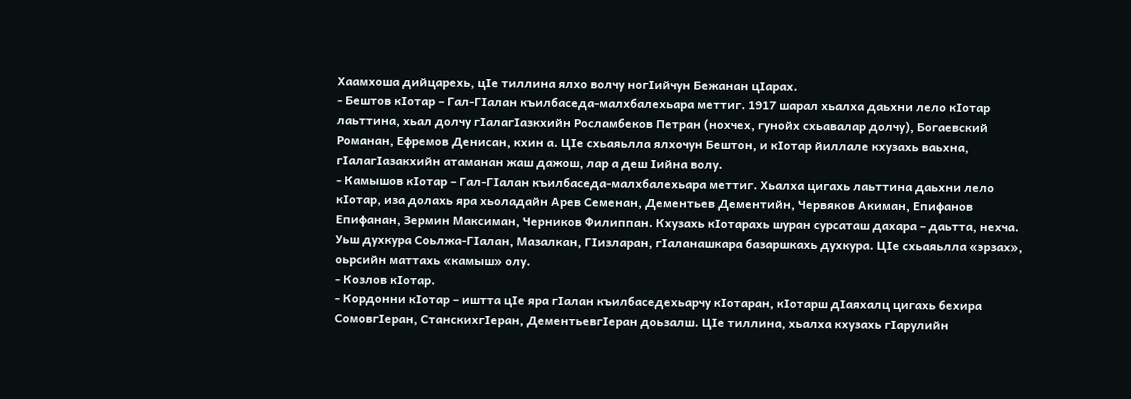Хаамхоша дийцарехь, цӀе тиллина ялхо волчу ногӀийчун Бежанан цӀарах.
- Бештов кӀотар – Гал-ГӀалан къилбаседа-малхбалехьара меттиг. 1917 шарал хьалха даьхни лело кӀотар лаьттина, хьал долчу гӀалагӀазкхийн Росламбеков Петран (нохчех, гунойх схьавалар долчу), Богаевский Романан, Ефремов Денисан, кхин а. ЦӀе схьаяьлла ялхочун Бештон, и кӀотар йиллале кхузахь ваьхна, гӀалагӀазакхийн атаманан жаш дажош, лар а деш Ӏийна волу.
- Камышов кӀотар – Гал-ГӀалан къилбаседа-малхбалехьара меттиг. Хьалха цигахь лаьттина даьхни лело кӀотар, иза долахь яра хьоладайн Арев Семенан, Дементьев Дементийн, Червяков Акиман, Епифанов Епифанан, Зермин Максиман, Черников Филиппан. Кхузахь кӀотарахь шуран сурсаташ дахара – даьтта, нехча. Уьш духкура Соьлжа-ГӀалан, Мазалкан, ГӀизларан, гӀаланашкара базаршкахь духкура. ЦӀе схьаяьлла «эрзах», оьрсийн маттахь «камыш» олу.
- Козлов кӀотар.
- Кордонни кӀотар – иштта цӀе яра гӀалан къилбаседехьарчу кӀотаран, кӀотарш дӀаяхалц цигахь бехира СомовгӀеран, СтанскихгӀеран, ДементьевгӀеран доьзалш. ЦӀе тиллина, хьалха кхузахь гӀарулийн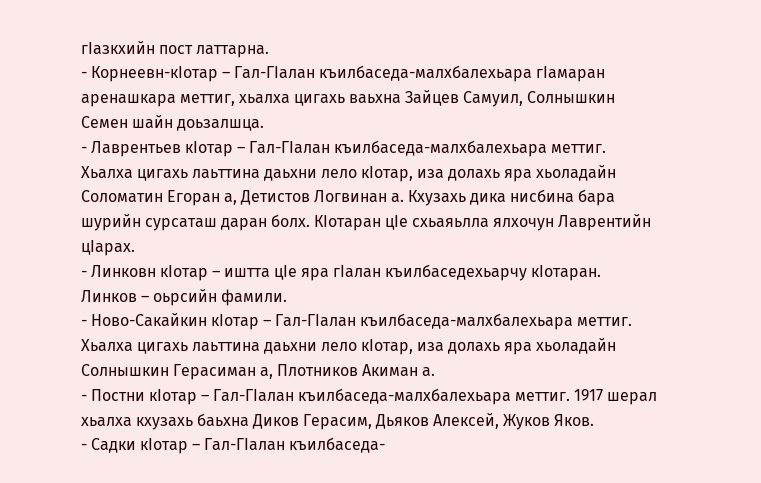гӀазкхийн пост латтарна.
- Корнеевн-кӀотар – Гал-ГӀалан къилбаседа-малхбалехьара гӀамаран аренашкара меттиг, хьалха цигахь ваьхна Зайцев Самуил, Солнышкин Семен шайн доьзалшца.
- Лаврентьев кӀотар – Гал-ГӀалан къилбаседа-малхбалехьара меттиг. Хьалха цигахь лаьттина даьхни лело кӀотар, иза долахь яра хьоладайн Соломатин Егоран а, Детистов Логвинан а. Кхузахь дика нисбина бара шурийн сурсаташ даран болх. КӀотаран цӀе схьаяьлла ялхочун Лаврентийн цӀарах.
- Линковн кӀотар – иштта цӀе яра гӀалан къилбаседехьарчу кӀотаран. Линков – оьрсийн фамили.
- Ново-Сакайкин кӀотар – Гал-ГӀалан къилбаседа-малхбалехьара меттиг. Хьалха цигахь лаьттина даьхни лело кӀотар, иза долахь яра хьоладайн Солнышкин Герасиман а, Плотников Акиман а.
- Постни кӀотар – Гал-ГӀалан къилбаседа-малхбалехьара меттиг. 1917 шерал хьалха кхузахь баьхна Диков Герасим, Дьяков Алексей, Жуков Яков.
- Садки кӀотар – Гал-ГӀалан къилбаседа-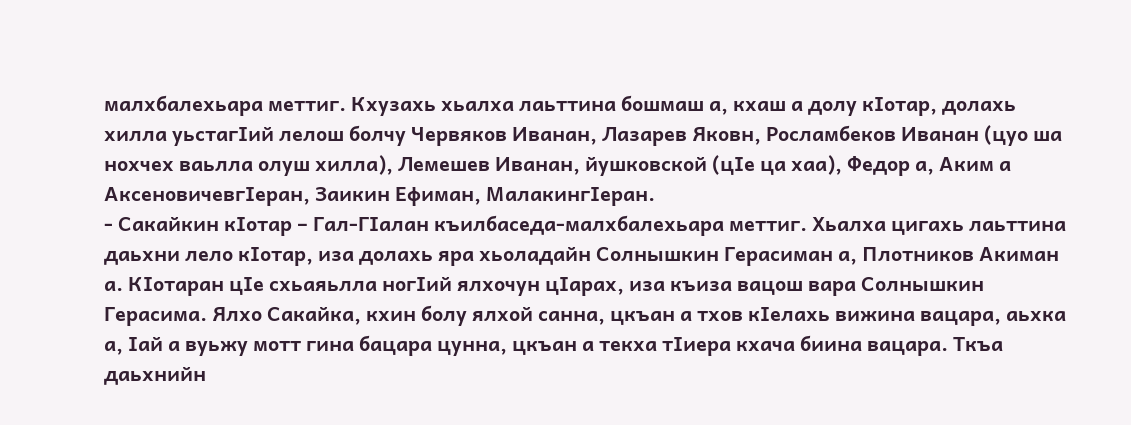малхбалехьара меттиг. Кхузахь хьалха лаьттина бошмаш а, кхаш а долу кӀотар, долахь хилла уьстагӀий лелош болчу Червяков Иванан, Лазарев Яковн, Росламбеков Иванан (цуо ша нохчех ваьлла олуш хилла), Лемешев Иванан, йушковской (цӀе ца хаа), Федор а, Аким а АксеновичевгӀеран, Заикин Ефиман, МалакингӀеран.
- Сакайкин кӀотар – Гал-ГӀалан къилбаседа-малхбалехьара меттиг. Хьалха цигахь лаьттина даьхни лело кӀотар, иза долахь яра хьоладайн Солнышкин Герасиман а, Плотников Акиман а. КӀотаран цӀе схьаяьлла ногӀий ялхочун цӀарах, иза къиза вацош вара Солнышкин Герасима. Ялхо Сакайка, кхин болу ялхой санна, цкъан а тхов кӀелахь вижина вацара, аьхка а, Ӏай а вуьжу мотт гина бацара цунна, цкъан а текха тӀиера кхача биина вацара. Ткъа даьхнийн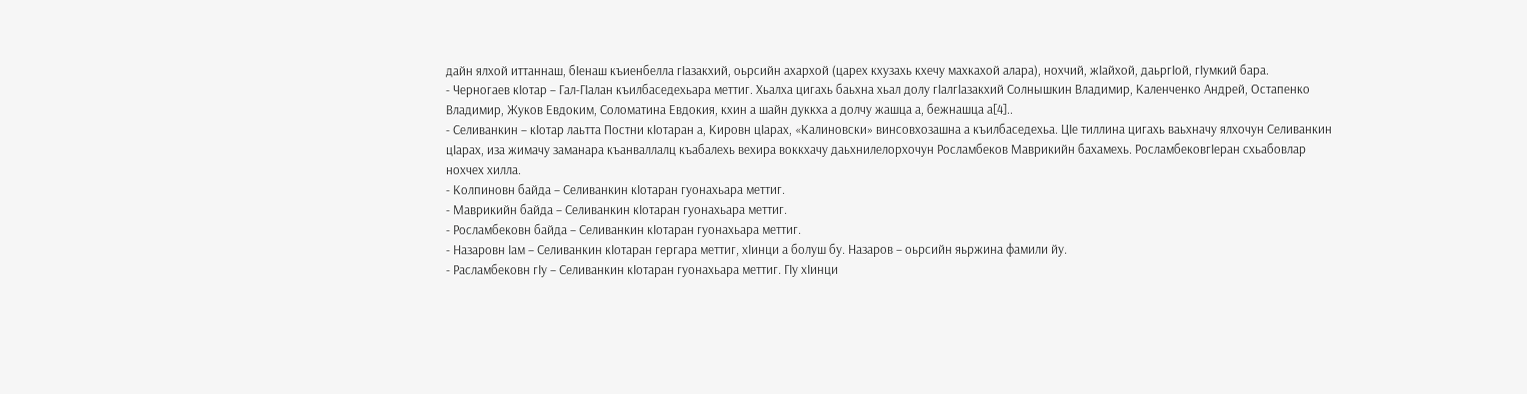дайн ялхой иттаннаш, бӀенаш къиенбелла гӀазакхий, оьрсийн ахархой (царех кхузахь кхечу махкахой алара), нохчий, жӀайхой, даьргӀой, гӀумкий бара.
- Черногаев кӀотар – Гал-ГӀалан къилбаседехьара меттиг. Хьалха цигахь баьхна хьал долу гӀалгӀазакхий Солнышкин Владимир, Каленченко Андрей, Остапенко Владимир, Жуков Евдоким, Соломатина Евдокия, кхин а шайн дуккха а долчу жашца а, бежнашца а[4]..
- Селиванкин – кӀотар лаьтта Постни кӀотаран а, Кировн цӀарах, «Калиновски» винсовхозашна а къилбаседехьа. ЦӀе тиллина цигахь ваьхначу ялхочун Селиванкин цӀарах, иза жимачу заманара къанваллалц къабалехь вехира воккхачу даьхнилелорхочун Росламбеков Маврикийн бахамехь. РосламбековгӀеран схьабовлар нохчех хилла.
- Колпиновн байда – Селиванкин кӀотаран гуонахьара меттиг.
- Маврикийн байда – Селиванкин кӀотаран гуонахьара меттиг.
- Росламбековн байда – Селиванкин кӀотаран гуонахьара меттиг.
- Назаровн Ӏам – Селиванкин кӀотаран гергара меттиг, хӀинци а болуш бу. Назаров – оьрсийн яьржина фамили йу.
- Расламбековн гӀу – Селиванкин кӀотаран гуонахьара меттиг. ГӀу хӀинци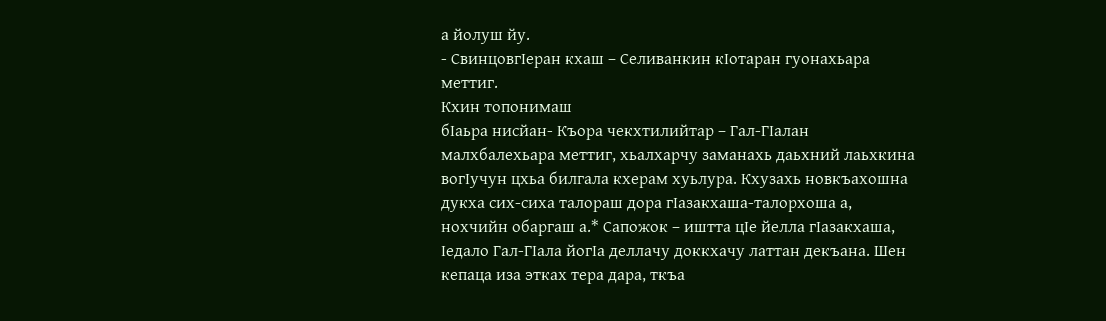а йолуш йу.
- СвинцовгӀеран кхаш – Селиванкин кӀотаран гуонахьара меттиг.
Кхин топонимаш
бӀаьра нисйан- Къора чекхтилийтар – Гал-ГӀалан малхбалехьара меттиг, хьалхарчу заманахь даьхний лаьхкина вогӀучун цхьа билгала кхерам хуьлура. Кхузахь новкъахошна дукха сих-сиха талораш дора гӀазакхаша-талорхоша а, нохчийн обаргаш а.* Сапожок – иштта цӀе йелла гӀазакхаша, Ӏедало Гал-ГӀала йогӀа деллачу доккхачу латтан декъана. Шен кепаца иза этках тера дара, ткъа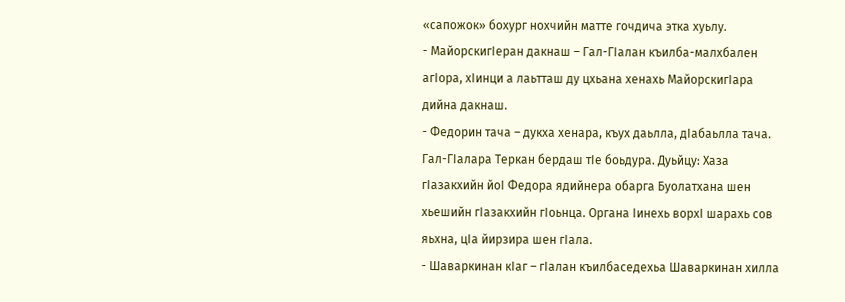«сапожок» бохург нохчийн матте гочдича этка хуьлу.
- МайорскигӀеран дакнаш – Гал-ГӀалан къилба-малхбален агӀора, хӀинци а лаьтташ ду цхьана хенахь МайорскигӀара дийна дакнаш.
- Федорин тача – дукха хенара, къух даьлла, дӀабаьлла тача. Гал-ГӀалара Теркан бердаш тӀе боьдура. Дуьйцу: Хаза гӀазакхийн йоӀ Федора ядийнера обарга Буолатхана шен хьешийн гӀазакхийн гӀоьнца. Органа Ӏинехь ворхӀ шарахь сов яьхна, цӀа йирзира шен гӀала.
- Шаваркинан кӀаг – гӀалан къилбаседехьа Шаваркинан хилла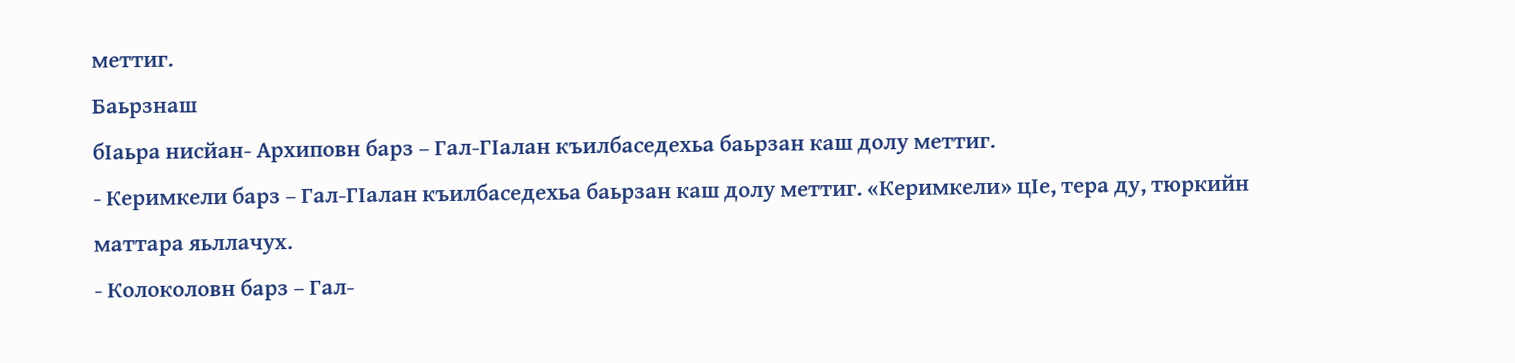меттиг.
Баьрзнаш
бӀаьра нисйан- Архиповн барз – Гал-ГӀалан къилбаседехьа баьрзан каш долу меттиг.
- Керимкели барз – Гал-ГӀалан къилбаседехьа баьрзан каш долу меттиг. «Керимкели» цӀе, тера ду, тюркийн маттара яьллачух.
- Колоколовн барз – Гал-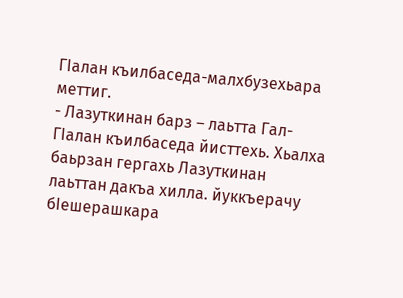ГӀалан къилбаседа-малхбузехьара меттиг.
- Лазуткинан барз – лаьтта Гал-ГӀалан къилбаседа йисттехь. Хьалха баьрзан гергахь Лазуткинан лаьттан дакъа хилла. йуккъерачу бӀешерашкара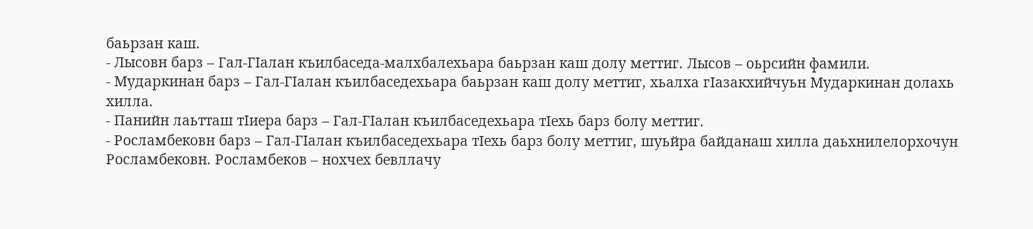баьрзан каш.
- Лысовн барз – Гал-ГӀалан къилбаседа-малхбалехьара баьрзан каш долу меттиг. Лысов – оьрсийн фамили.
- Мударкинан барз – Гал-ГӀалан къилбаседехьара баьрзан каш долу меттиг, хьалха гӀазакхийчуьн Мударкинан долахь хилла.
- Панийн лаьтташ тӀиера барз – Гал-ГӀалан къилбаседехьара тӀехь барз болу меттиг.
- Росламбековн барз – Гал-ГӀалан къилбаседехьара тӀехь барз болу меттиг, шуьйра байданаш хилла даьхнилелорхочун Росламбековн. Росламбеков – нохчех бевллачу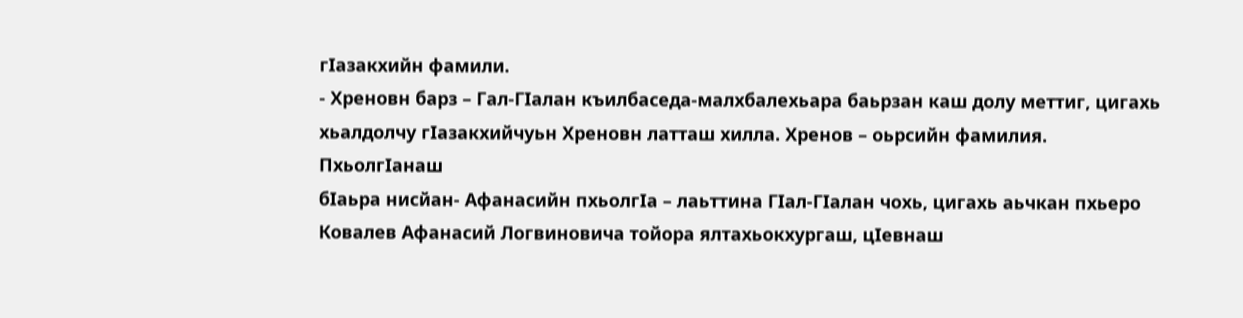гӀазакхийн фамили.
- Хреновн барз – Гал-ГӀалан къилбаседа-малхбалехьара баьрзан каш долу меттиг, цигахь хьалдолчу гӀазакхийчуьн Хреновн латташ хилла. Хренов – оьрсийн фамилия.
ПхьолгӀанаш
бӀаьра нисйан- Афанасийн пхьолгӀа – лаьттина ГӀал-ГӀалан чохь, цигахь аьчкан пхьеро Ковалев Афанасий Логвиновича тойора ялтахьокхургаш, цӀевнаш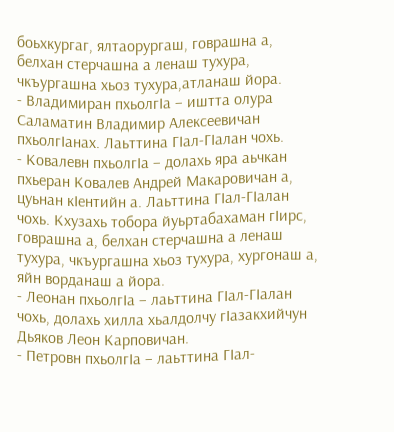боьхкургаг, ялтаорургаш, говрашна а, белхан стерчашна а ленаш тухура, чкъургашна хьоз тухура,атланаш йора.
- Владимиран пхьолгӀа – иштта олура Саламатин Владимир Алексеевичан пхьолгӀанах. Лаьттина ГӀал-ГӀалан чохь.
- Ковалевн пхьолгӀа – долахь яра аьчкан пхьеран Ковалев Андрей Макаровичан а, цуьнан кӀентийн а. Лаьттина ГӀал-ГӀалан чохь. Кхузахь тобора йуьртабахаман гӀирс, говрашна а, белхан стерчашна а ленаш тухура, чкъургашна хьоз тухура, хургонаш а, яйн ворданаш а йора.
- Леонан пхьолгӀа – лаьттина ГӀал-ГӀалан чохь, долахь хилла хьалдолчу гӀазакхийчун Дьяков Леон Карповичан.
- Петровн пхьолгӀа – лаьттина ГӀал-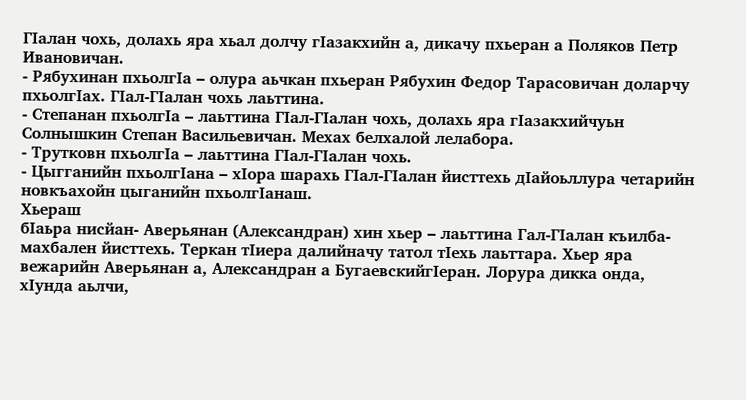ГӀалан чохь, долахь яра хьал долчу гӀазакхийн а, дикачу пхьеран а Поляков Петр Ивановичан.
- Рябухинан пхьолгӀа – олура аьчкан пхьеран Рябухин Федор Тарасовичан доларчу пхьолгӀах. ГӀал-ГӀалан чохь лаьттина.
- Степанан пхьолгӀа – лаьттина ГӀал-ГӀалан чохь, долахь яра гӀазакхийчуьн Солнышкин Степан Васильевичан. Мехах белхалой лелабора.
- Трутковн пхьолгӀа – лаьттина ГӀал-ГӀалан чохь.
- Цыгганийн пхьолгӀана – хӀора шарахь ГӀал-ГӀалан йисттехь дӀайоьллура четарийн новкъахойн цыганийн пхьолгӀанаш.
Хьераш
бӀаьра нисйан- Аверьянан (Александран) хин хьер – лаьттина Гал-ГӀалан къилба-махбален йисттехь. Теркан тӀиера далийначу татол тӀехь лаьттара. Хьер яра вежарийн Аверьянан а, Александран а БугаевскийгӀеран. Лорура дикка онда, хӀунда аьлчи,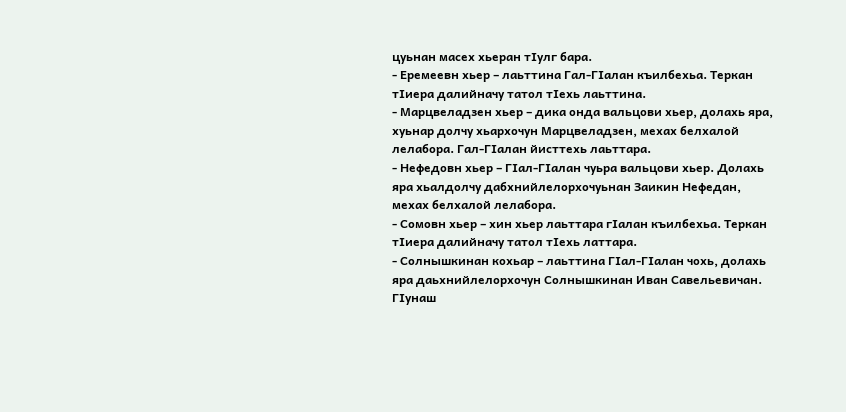цуьнан масех хьеран тӀулг бара.
- Еремеевн хьер – лаьттина Гал-ГӀалан къилбехьа. Теркан тӀиера далийначу татол тӀехь лаьттина.
- Марцвеладзен хьер – дика онда вальцови хьер, долахь яра, хуьнар долчу хьархочун Марцвеладзен, мехах белхалой лелабора. Гал-ГӀалан йисттехь лаьттара.
- Нефедовн хьер – ГӀал-ГӀалан чуьра вальцови хьер. Долахь яра хьалдолчу дабхнийлелорхочуьнан Заикин Нефедан, мехах белхалой лелабора.
- Сомовн хьер – хин хьер лаьттара гӀалан къилбехьа. Теркан тӀиера далийначу татол тӀехь латтара.
- Солнышкинан кохьар – лаьттина ГӀал-ГӀалан чохь, долахь яра даьхнийлелорхочун Солнышкинан Иван Савельевичан.
ГӀунаш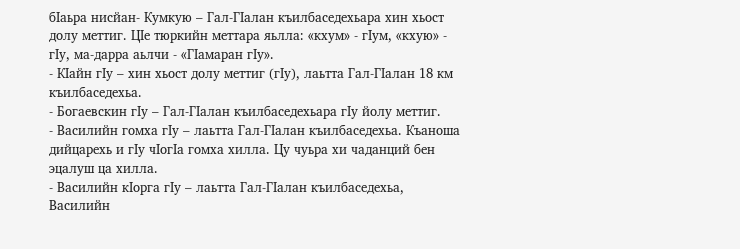бӀаьра нисйан- Кумкую – Гал-ГӀалан къилбаседехьара хин хьост долу меттиг. ЦӀе тюркийн меттара яьлла: «кхум» - гӀум, «кхую» - гӀу, ма-дарра аьлчи - «ГӀамаран гӀу».
- КӀайн гӀу – хин хьост долу меттиг (гӀу), лаьтта Гал-ГӀалан 18 км къилбаседехьа.
- Богаевскин гӀу – Гал-ГӀалан къилбаседехьара гӀу йолу меттиг.
- Василийн гомха гӀу – лаьтта Гал-ГӀалан къилбаседехьа. Къаноша дийцарехь и гӀу чӀогӀа гомха хилла. Цу чуьра хи чаданций бен эцалуш ца хилла.
- Василийн кӀорга гӀу – лаьтта Гал-ГӀалан къилбаседехьа, Василийн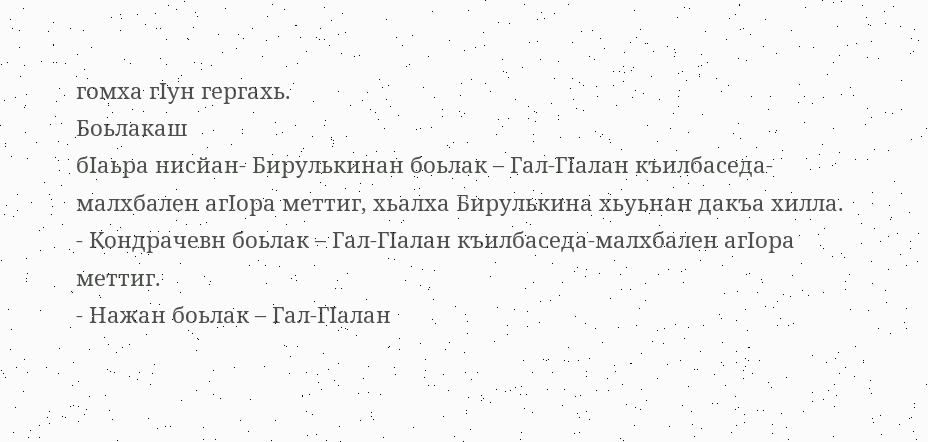гомха гӀун гергахь.
Боьлакаш
бӀаьра нисйан- Бирулькинан боьлак – Гал-ГӀалан къилбаседа-малхбален агӀора меттиг, хьалха Бирулькина хьуьнан дакъа хилла.
- Кондрачевн боьлак – Гал-ГӀалан къилбаседа-малхбален агӀора меттиг.
- Нажан боьлак – Гал-ГӀалан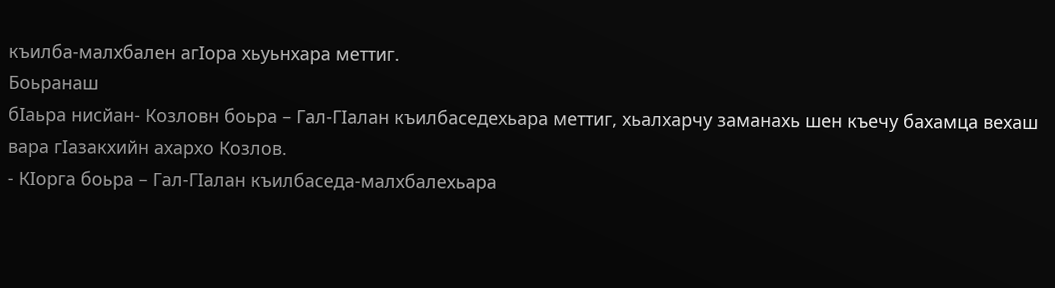къилба-малхбален агӀора хьуьнхара меттиг.
Боьранаш
бӀаьра нисйан- Козловн боьра – Гал-ГӀалан къилбаседехьара меттиг, хьалхарчу заманахь шен къечу бахамца вехаш вара гӀазакхийн ахархо Козлов.
- КӀорга боьра – Гал-ГӀалан къилбаседа-малхбалехьара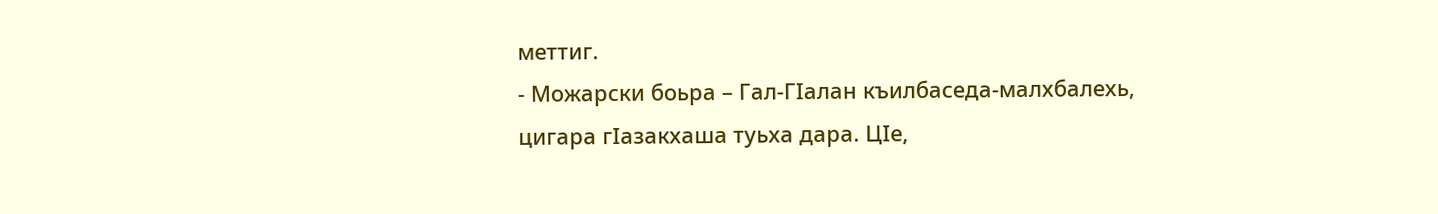меттиг.
- Можарски боьра – Гал-ГӀалан къилбаседа-малхбалехь, цигара гӀазакхаша туьха дара. ЦӀе,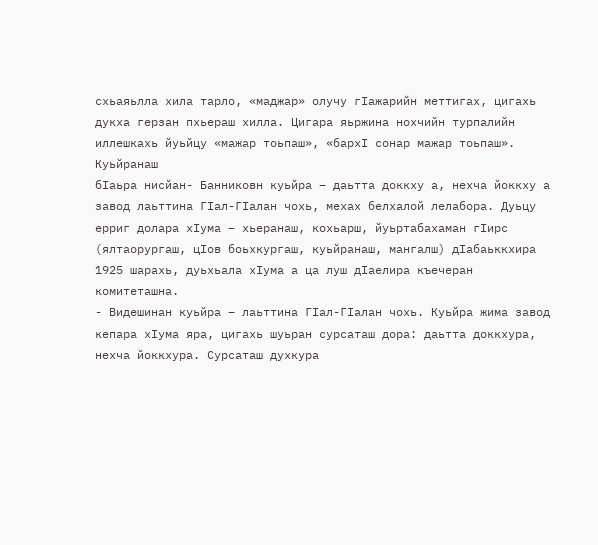схьаяьлла хила тарло, «маджар» олучу гӀажарийн меттигах, цигахь дукха герзан пхьераш хилла. Цигара яьржина нохчийн турпалийн иллешкахь йуьйцу «мажар тоьпаш», «бархI сонар мажар тоьпаш».
Куьйранаш
бӀаьра нисйан- Банниковн куьйра – даьтта доккху а, нехча йоккху а завод лаьттина ГӀал-ГӀалан чохь, мехах белхалой лелабора. Дуьцу ерриг долара хӀума – хьеранаш, кохьарш, йуьртабахаман гӀирс (ялтаорургаш, цӀов боьхкургаш, куьйранаш, мангалш) дӀабаьккхира 1925 шарахь, дуьхьала хӀума а ца луш дӀаелира къечеран комитеташна.
- Видешинан куьйра – лаьттина ГӀал-ГӀалан чохь. Куьйра жима завод кепара хӀума яра, цигахь шуьран сурсаташ дора: даьтта доккхура, нехча йоккхура. Сурсаташ духкура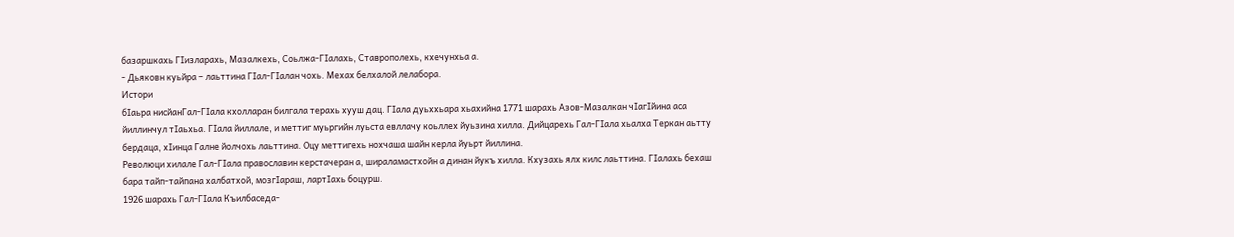базаршкахь ГӀизларахь, Мазалкехь, Соьлжа-ГӀалахь, Ставрополехь, кхечунхьа а.
- Дьяковн куьйра – лаьттина ГӀал-ГӀалан чохь. Мехах белхалой лелабора.
Истори
бӀаьра нисйанГал-ГӀала кхолларан билгала терахь хууш дац. ГӀала дуьххьара хьахийна 1771 шарахь Азов-Мазалкан чӀагӀйина аса йиллинчул тӀаьхьа. ГӀала йиллале, и меттиг муьргийн луьста евллачу коьллех йуьзина хилла. Дийцарехь Гал-ГӀала хьалха Теркан аьтту бердаца, хӀинца Галне йолчохь лаьттина. Оцу меттигехь нохчаша шайн керла йуьрт йиллина.
Революци хилале Гал-ГӀала православин керстачеран а, шираламастхойн а динан йукъ хилла. Кхузахь ялх килс лаьттина. ГӀалахь бехаш бара тайп-тайпана халбатхой, мозгӀараш, лартӀахь боцурш.
1926 шарахь Гал-ГӀала Къилбаседа-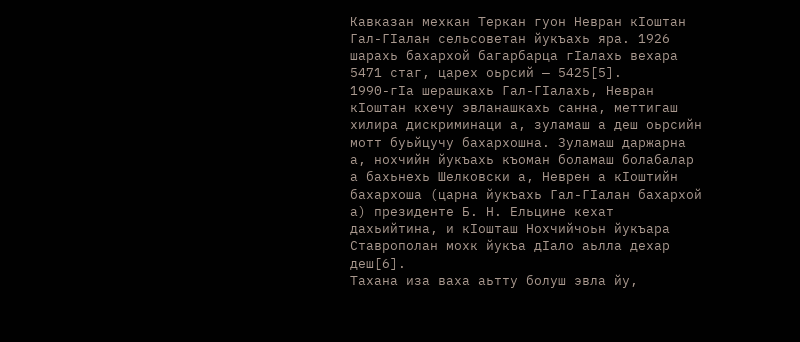Кавказан мехкан Теркан гуон Невран кӀоштан Гал-ГӀалан сельсоветан йукъахь яра. 1926 шарахь бахархой багарбарца гӀалахь вехара 5471 стаг, царех оьрсий — 5425[5].
1990-гӀа шерашкахь Гал-ГӀалахь, Невран кӀоштан кхечу эвланашкахь санна, меттигаш хилира дискриминаци а, зуламаш а деш оьрсийн мотт буьйцучу бахархошна. Зуламаш даржарна а, нохчийн йукъахь къоман боламаш болабалар а бахьнехь Шелковски а, Неврен а кӀоштийн бахархоша (царна йукъахь Гал-ГӀалан бахархой а) президенте Б. Н. Ельцине кехат дахьийтина, и кӀошташ Нохчийчоьн йукъара Ставрополан мохк йукъа дӀало аьлла дехар деш[6].
Тахана иза ваха аьтту болуш эвла йу,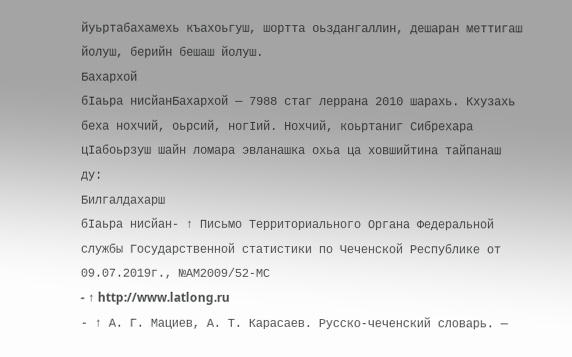йуьртабахамехь къахоьгуш, шортта оьздангаллин, дешаран меттигаш йолуш, берийн бешаш йолуш.
Бахархой
бӀаьра нисйанБахархой — 7988 стаг леррана 2010 шарахь. Кхузахь беха нохчий, оьрсий, ногӀий. Нохчий, коьртаниг Сибрехара цӀабоьрзуш шайн ломара эвланашка охьа ца ховшийтина тайпанаш ду:
Билгалдахарш
бӀаьра нисйан- ↑ Письмо Территориального Органа Федеральной службы Государственной статистики по Чеченской Республике от 09.07.2019г., №АМ2009/52-МС
- ↑ http://www.latlong.ru
- ↑ А. Г. Мациев, А. Т. Карасаев. Русско-чеченский словарь. —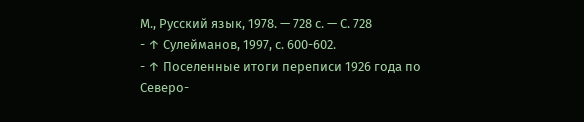М., Русский язык, 1978. — 728 с. — С. 728
- ↑ Сулейманов, 1997, с. 600-602.
- ↑ Поселенные итоги переписи 1926 года по Северо-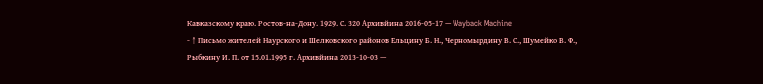Кавказскому краю. Ростов-на-Дону. 1929. С. 320 Архивйина 2016-05-17 — Wayback Machine
- ↑ Письмо жителей Наурского и Шелковского районов Ельцину Б. Н., Черномырдину В. С., Шумейко В. Ф., Рыбкину И. П. от 15.01.1995 г. Архивйина 2013-10-03 —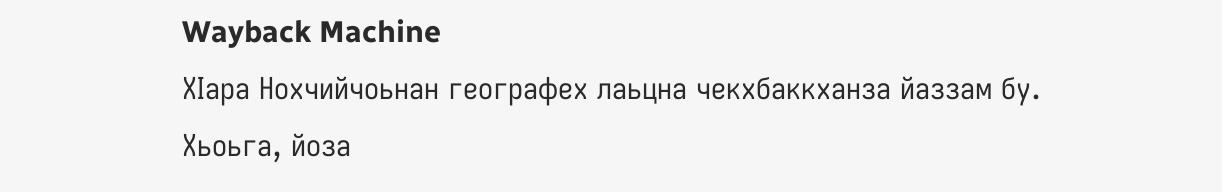Wayback Machine
ХӀара Нохчийчоьнан географех лаьцна чекхбаккханза йаззам бу. Хьоьга, йоза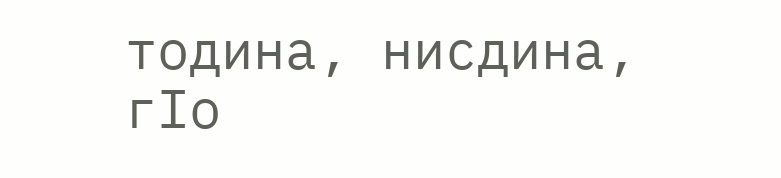тодина, нисдина, гӀо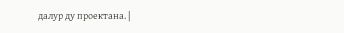далур ду проектана. |